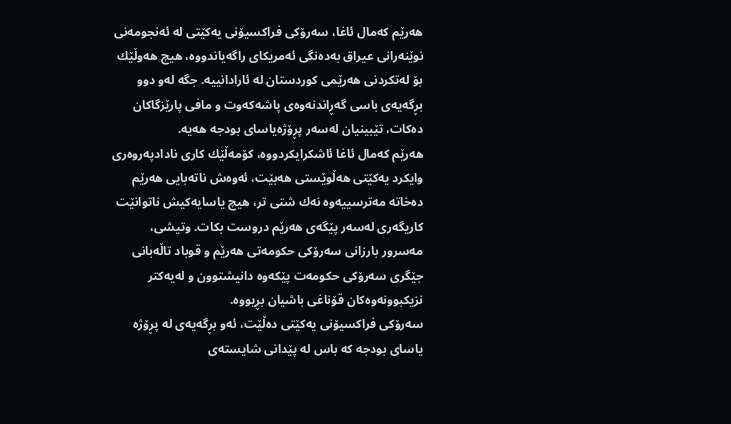هەرێم كەمال ئاغا، سەرۆكی فراكسیۆنی یەكێتی لە ئەنجومەنی نوێنەرانی عیراق بەدەنگی ئەمریكای راگەیاندووە، هیچ هەوڵێك بۆ لەتكردنی هەرێمی كوردستان لە ئارادانییە. جگە لەو دوو بڕگەیەی باسی گەڕاندنەوەی پاشەكەوت و مافی پارێزگاكان دەكات، تێبینیان لەسەر پڕۆژەیاسای بودجە هەیە.
هەرێم كەمال ئاغا ئاشكرایكردووە، كۆمەڵێك كاری نادادپەروەری وایكرد یەكێتی هەڵوێستی هەبێت، ئەوەش ناتەبایی هەرێم دەخاتە مەترسییەوە نەك شتی تر، هیچ یاسایەكیش ناتوانێت كاریگەری لەسەر پێگەی هەرێم دروست بكات. وتیشی، مەسرور بارزانی سەرۆكی حكومەتی هەرێم و قوباد تاڵەبانی جێگری سەرۆكی حكومەت پێكەوە دانیشتوون و لەیەكتر نزیكبوونەوەكان قۆناغی باشیان بڕیووە.
سەرۆكی فراكسیۆنی یەكێتی دەڵێت، ئەو بڕگەیەی لە پڕۆژە یاسای بودجە كە باس لە پێدانی شایستەی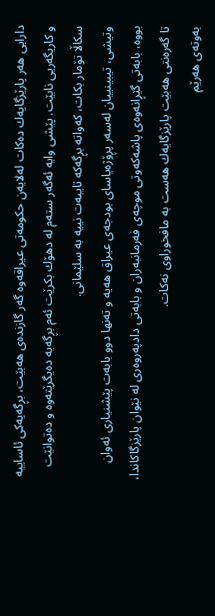دارایی هەر پارێزگایەك دەكات لەلایەن حكومەتی عیراقەوە گەر گازندەی هەبێت، بڕگەیەكی ئاساییە و كاریگەریی نابێت. پێشی وایە ئەگەر ستەم لە دهۆك بكرێت ئەم بڕگەیە دەیگرێتەوە و دەتوانێت سكاڵا تۆمار بكات، كەواتە بڕگەكە تایبەت نییە بە سلێمانی.
وتیشی، تیبینییان لەسەر پڕۆژەیاسای بودجەی عیراق هەیە و تەنها دوو بابەت پێشنیاری ئەوان بووە، بابەتی گێڕانەوەی پاشەكەوتی موچەی فەرمانبەران و بابەتی دادپەروەری لە نێوان پارێزگاكاندا، تا گەرەنتی هەبێت پارێزگایەك هەست بە مافخوراوی نەكات.
بەوتەی هەرێم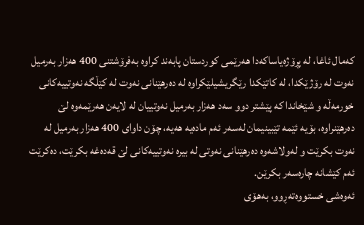كەمال ئاغا، لە پڕۆژەیاساكەدا هەرێمی كوردستان پابەند كراوە بەفرۆشتنی 400 هەزار بەرمیل نەوت لە رۆژێكدا، لە كاتێكدا رێگریشیلێكراوە لە دەرهێنانی نەوت لە كێڵگە نەوتییەكانی خورمەڵە و شێخاندا كە پێشتر دوو سەد هەزار بەرمیل نەوتییان لە لایەن هەرێمەوە لێ دەرهێنراوە، بۆیە ئێمە تێبینیمان لەسەر ئەم مادەیە هەیە، چۆن داوای 400 هەزار بەرمیل لە نەوت بكرێت و لەولاشەوە دەرهێنانی نەوتی لە بیرە نەوتییەكانی لێ قەدەغە بكرێت، دەكرێت ئەم كێشانە چارەسەر بكرێن.
ئەوەشی خستووەتەڕوو، بەهۆی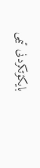بایكۆتكردنی تیمی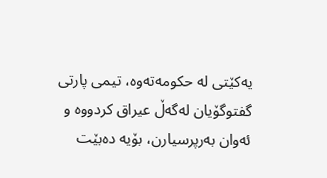یەكێتی لە حكومەتەوە، تیمی پارتی گفتوگۆیان لەگەڵ عیراق كردووە و ئەوان بەرپرسیارن، بۆیە دەبێت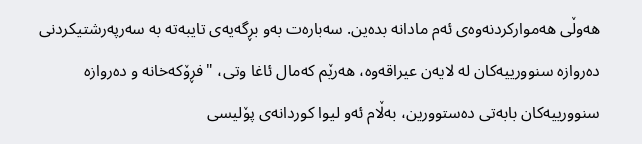هەوڵی هەمواركردنەوەی ئەم مادانە بدەین. سەبارەت بەو بڕگەیەی تایبەتە بە سەرپەرشتیكردنی دەروازە سنوورییەكان لە لایەن عیراقەوە، هەرێم كەمال ئاغا وتی، "فڕۆكەخانە و دەروازە سنوورییەكان بابەتی دەستوورین، بەڵام ئەو لیوا كوردانەی پۆلیسی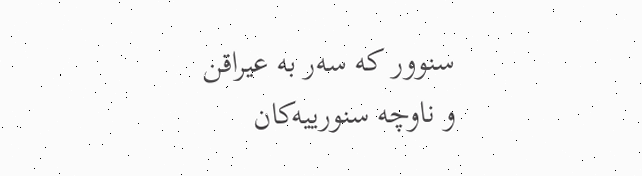سنوور كە سەر بە عیراقن و ناوچە سنورییەكان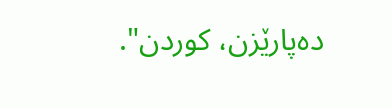دەپارێزن، كوردن".